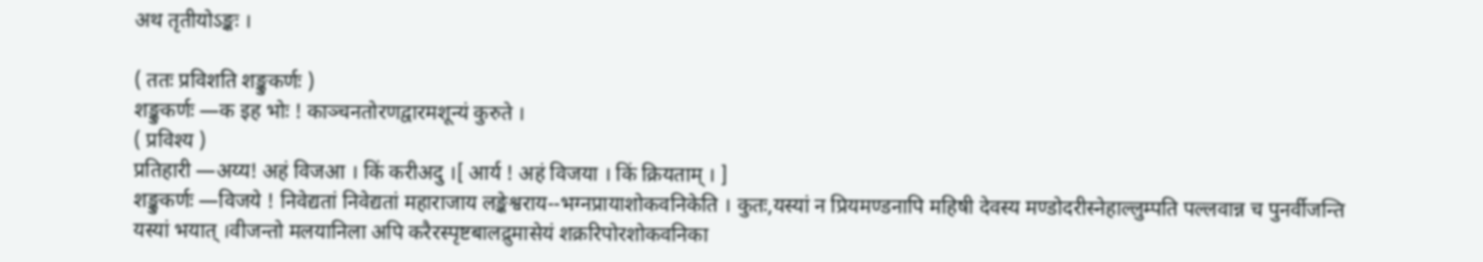अथ तृतीयोऽङ्कः ।

( ततः प्रविशति शङ्कुकर्णः )
शङ्कुकर्णः —क इह भोः ! काञ्चनतोरणद्वारमशून्यं कुरुते ।
( प्रविश्य )
प्रतिहारी —अय्य! अहं विजआ । किं करीअदु ।[ आर्य ! अहं विजया । किं क्रियताम् । ]
शङ्कुकर्णः —विजये ! निवेद्यतां निवेद्यतां महाराजाय लङ्केश्वराय--भग्नप्रायाशोकवनिकेति । कुतः,यस्यां न प्रियमण्डनापि महिषी देवस्य मण्डोदरीस्नेहाल्लुम्पति पल्लवान्न च पुनर्वीजन्ति यस्यां भयात् ।वीजन्तो मलयानिला अपि करैरस्पृष्टबालद्रुमासेयं शक्ररिपोरशोकवनिका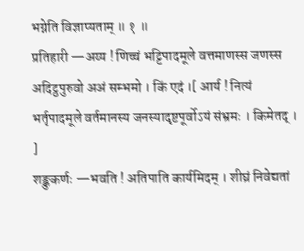भग्नेति विज्ञाप्यताम् ॥ १ ॥
प्रतिहारी —अय्य ! णिच्चं भट्टिपादमूले वत्तमाणस्स जणस्स अदिट्ठपुरुवो अअं सम्भमो । किं एदं ।[ आर्य ! नित्यं भर्तृपादमूले वर्तमानस्य जनस्यादृष्टपूर्वोऽयं संभ्रमः । किमेतद् । ]
शङ्कुकर्णः —भवति ! अतिपाति कार्यमिदम् । शीघ्रं निवेद्यतां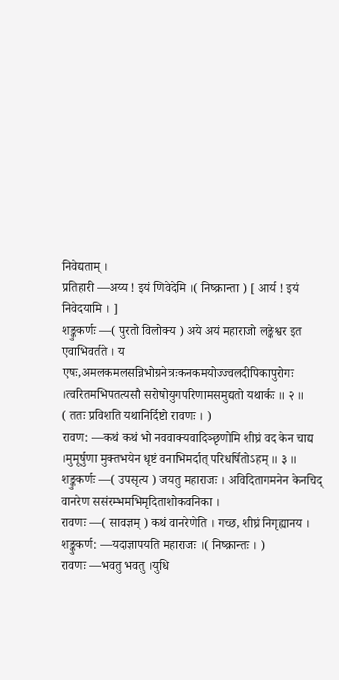निवेद्यताम् ।
प्रतिहारी —अय्य ! इयं णिवेदेमि ।( निष्क्रान्ता ) [ आर्य ! इयं निवेदयामि । ]
शङ्कुकर्णः —( पुरतो विलोक्य ) अये अयं महाराजो लङ्केश्वर इत एवाभिवर्तते । य एषः,अमलकमलसन्निभोग्रनेत्रःकनकमयोज्ज्वलदीपिकापुरोगः ।त्वरितमभिपतत्यसौ सरोषोयुगपरिणामसमुद्यतो यथार्कः ॥ २ ॥
( ततः प्रविशति यथानिर्दिष्टो रावणः । )
रावण: —कथं कथं भो नववाक्यवादिञ्छृणोमि शीघ्रं वद केन चाद्य ।मुमूर्षुणा मुक्तभयेन धृष्टं वनाभिमर्दात् परिधर्षितोऽहम् ॥ ३ ॥
शङ्कुकर्णः —( उपसृत्य ) जयतु महाराजः । अविदितागमनेन केनचिद् वानरेण ससंरम्भमभिमृदिताशोकवनिका ।
रावणः —( सावज्ञम् ) कथं वानरेणेति । गच्छ, शीघ्रं निगृह्यानय ।
शङ्कुकर्ण: —यदाज्ञापयति महाराजः ।( निष्क्रान्तः । )
रावणः —भवतु भवतु ।युधि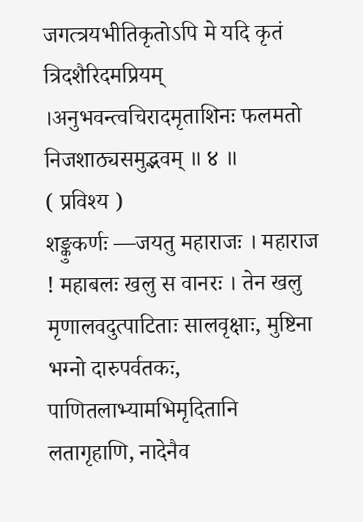जगत्त्रयभीतिकृतोऽपि मे यदि कृतं त्रिदशैरिदमप्रियम् ।अनुभवन्त्वचिरादमृताशिनः फलमतो निजशाठ्यसमुद्भवम् ॥ ४ ॥
( प्रविश्य )
शङ्कुकर्णः —जयतु महाराजः । महाराज ! महाबलः खलु स वानरः । तेन खलु मृणालवदुत्पाटिताः सालवृक्षाः, मुष्टिना भग्नो दारुपर्वतकः, पाणितलाभ्यामभिमृदितानि लतागृहाणि, नादेनैव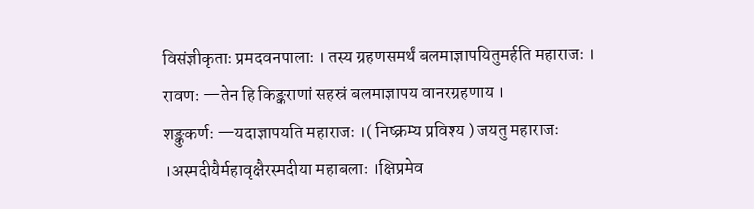विसंज्ञीकृताः प्रमदवनपालाः । तस्य ग्रहणसमर्थं बलमाज्ञापयितुमर्हति महाराजः ।
रावणः —तेन हि किङ्कराणां सहस्रं बलमाज्ञापय वानरग्रहणाय ।
शङ्कुकर्णः —यदाज्ञापयति महाराजः ।( निष्क्रम्य प्रविश्य ) जयतु महाराजः ।अस्मदीयैर्महावृक्षैरस्मदीया महाबलाः ।क्षिप्रमेव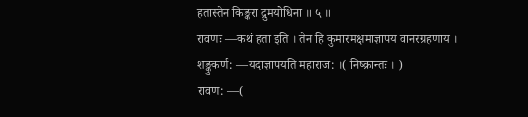हतास्तेन किङ्करा द्रुमयोधिना ॥ ५ ॥
रावणः —कथं हता इति । तेन हि कुमारमक्षमाज्ञापय वानरग्रहणाय ।
शङ्कुकर्ण: —यदाज्ञापयति महाराज: ।( निष्क्रान्तः । )
रावण: —(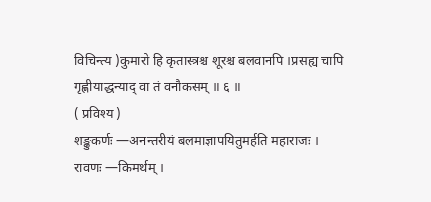विचिन्त्य )कुमारो हि कृतास्त्रश्च शूरश्च बलवानपि ।प्रसह्य चापि गृह्णीयाद्धन्याद् वा तं वनौकसम् ॥ ६ ॥
( प्रविश्य )
शङ्कुकर्णः —अनन्तरीयं बलमाज्ञापयितुमर्हति महाराजः ।
रावणः —किमर्थम् ।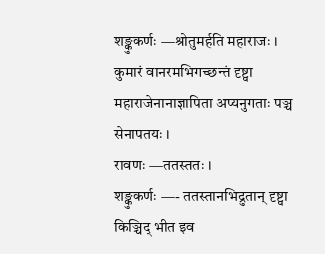शङ्कुकर्णः —श्रोतुमर्हति महाराजः । कुमारं वानरमभिगच्छन्तं दृष्ट्वा महाराजेनानाज्ञापिता अप्यनुगताः पञ्च सेनापतयः ।
रावणः —ततस्ततः ।
शङ्कुकर्णः —- ततस्तानभिद्रुतान् दृष्ट्वा किञ्चिद् भीत इव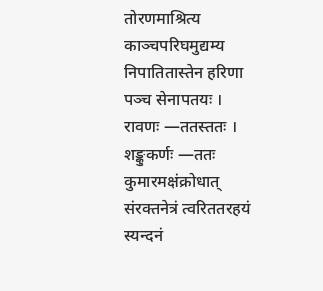तोरणमाश्रित्य काञ्चपरिघमुद्यम्य निपातितास्तेन हरिणा पञ्च सेनापतयः ।
रावणः —ततस्ततः ।
शङ्कुकर्णः —ततः कुमारमक्षंक्रोधात् संरक्तनेत्रं त्वरिततरहयं स्यन्दनं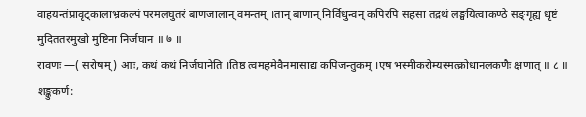वाहयन्तंप्रावृट्कालाभ्रकल्पं परमलघुतरं बाणजालान् वमन्तम् ।तान् बाणान् निर्विधुन्वन् कपिरपि सहसा तद्रथं लङ्घयित्वाकण्ठे सङ्गृह्य धृष्टं मुदिततरमुखो मुष्टिना निर्जघान ॥ ७ ॥
रावणः —( सरोषम् ) आः, कथं कथं निर्जघानेति ।तिष्ठ त्वमहमेवैनमासाद्य कपिजन्तुकम् ।एष भस्मीकरोम्यस्मत्क्रोधानलकणैः क्षणात् ॥ ८ ॥
शङ्कुकर्ण: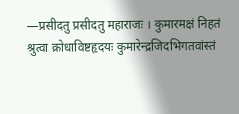—प्रसीदतु प्रसीदतु महाराजः । कुमारमक्षं निहतं श्रुत्वा क्रोधाविष्टहृदयः कुमारेन्द्रजिदभिगतवांस्तं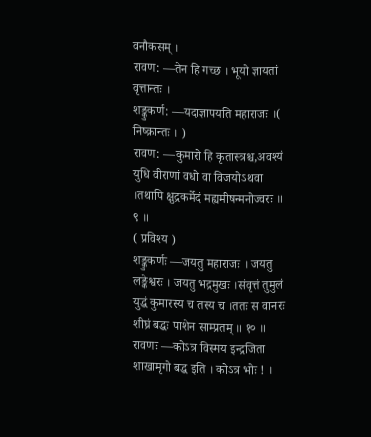वनौकसम् ।
रावण: —तेन हि गच्छ । भूयो ज्ञायतां वृत्तान्तः ।
शङ्कुकर्ण: —यदाज्ञापयति महाराजः ।( निष्क्रान्तः । )
रावण: —कुमारो हि कृतास्त्रश्च,अवश्यं युधि वीराणां वधो वा विजयोऽथवा ।तथापि क्षुद्रकर्मेदं मह्यमीषन्मनोज्वरः ॥ ९ ॥
( प्रविश्य )
शङ्कुकर्णः —जयतु महाराजः । जयतु लङ्केश्वरः । जयतु भद्रमुखः ।संवृत्तं तुमुलं युद्धं कुमारस्य च तस्य च ।ततः स वानरः शीघ्रं बद्धः पाशेन साम्प्रतम् ॥ १० ॥
रावणः —कोऽत्र विस्मय इन्द्रजिता शाखामृगो बद्ध इति । कोऽत्र भोः ! ।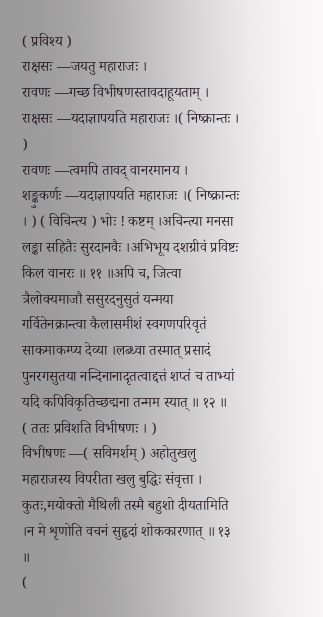( प्रविश्य )
राक्षसः —जयतु महाराजः ।
रावणः —गच्छ विभीषणस्तावदाहूयताम् ।
राक्षसः —यदाज्ञापयति महाराजः ।( निष्क्रान्तः । )
रावणः —त्वमपि तावद् वानरमानय ।
शङ्कुकर्णः —यदाज्ञापयति महाराजः ।( निष्क्रान्तः । ) ( विचिन्त्य ) भोः ! कष्टम् ।अचिन्त्या मनसा लङ्का सहितैः सुरदानवैः ।अभिभूय दशग्रीवं प्रविष्टः किल वानरः ॥ ११ ॥अपि च, जित्वा त्रैलोक्यमाजौ ससुरदनुसुतं यन्मया गर्वितेनक्रान्त्वा कैलासमीशं स्वगणपरिवृतं साकमाकम्प्य देव्या ।लब्ध्वा तस्मात् प्रसादं पुनरगसुतया नन्दिनानादृतत्वाद्दत्तं शप्तं च ताभ्यां यदि कपिविकृतिच्छद्मना तन्मम स्यात् ॥ १२ ॥
( ततः प्रविशति विभीषणः । )
विभीषणः —( सविमर्शम् ) अहोतुखलु महाराजस्य विपरीता खलु बुद्धिः संवृत्ता । कुतः,मयोक्तो मैथिली तस्मै बहुशो दीयतामिति ।न मे शृणोति वचनं सुहृदां शोककारणात् ॥ १३ ॥
(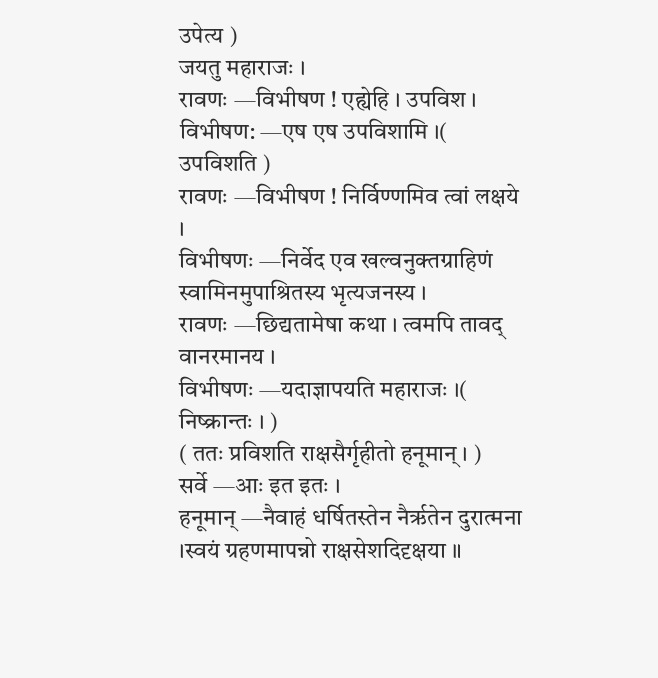उपेत्य )
जयतु महाराजः ।
रावणः —विभीषण ! एह्येहि । उपविश ।
विभीषण: —एष एष उपविशामि ।( उपविशति )
रावणः —विभीषण ! निर्विण्णमिव त्वां लक्षये ।
विभीषणः —निर्वेद एव खल्वनुक्तग्राहिणं स्वामिनमुपाश्रितस्य भृत्यजनस्य ।
रावणः —छिद्यतामेषा कथा । त्वमपि तावद् वानरमानय ।
विभीषणः —यदाज्ञापयति महाराजः ।( निष्क्रान्तः । )
( ततः प्रविशति राक्षसैर्गृहीतो हनूमान् । )
सर्वे —आः इत इतः ।
हनूमान् —नैवाहं धर्षितस्तेन नैर्ऋतेन दुरात्मना ।स्वयं ग्रहणमापन्नो राक्षसेशदिदृक्षया ॥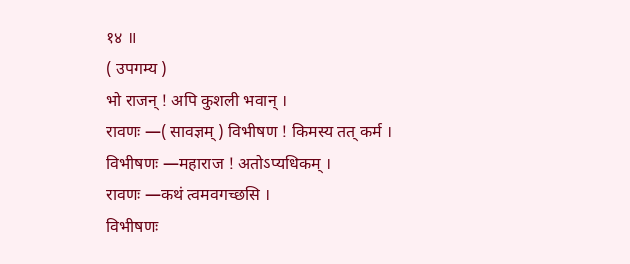१४ ॥
( उपगम्य )
भो राजन् ! अपि कुशली भवान् ।
रावणः —( सावज्ञम् ) विभीषण ! किमस्य तत् कर्म ।
विभीषणः —महाराज ! अतोऽप्यधिकम् ।
रावणः —कथं त्वमवगच्छसि ।
विभीषणः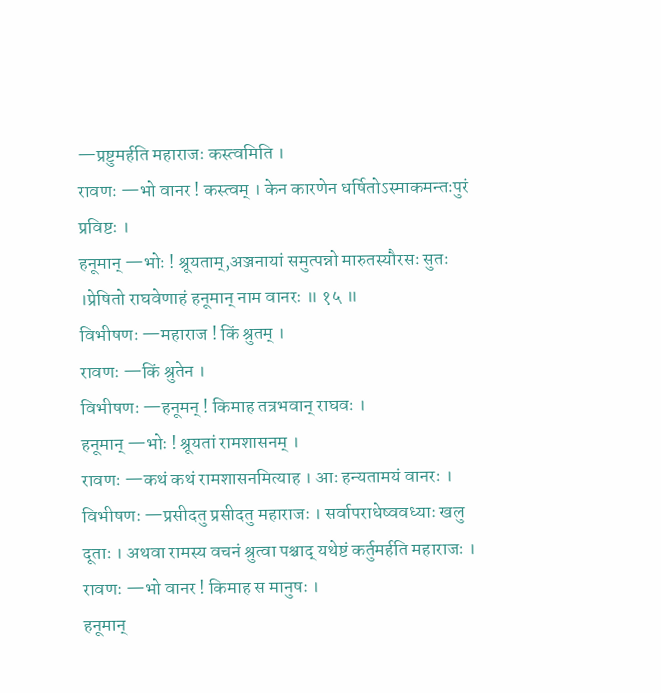—प्रष्टुमर्हति महाराजः कस्त्वमिति ।
रावणः —भो वानर ! कस्त्वम् । केन कारणेन धर्षितोऽस्माकमन्तःपुरं प्रविष्टः ।
हनूमान् —भोः ! श्रूयताम्,अञ्जनायां समुत्पन्नो मारुतस्यौरसः सुतः ।प्रेषितो राघवेणाहं हनूमान् नाम वानरः ॥ १५ ॥
विभीषणः —महाराज ! किं श्रुतम् ।
रावणः —किं श्रुतेन ।
विभीषणः —हनूमन् ! किमाह तत्रभवान् राघवः ।
हनूमान् —भोः ! श्रूयतां रामशासनम् ।
रावणः —कथं कथं रामशासनमित्याह । आः हन्यतामयं वानरः ।
विभीषणः —प्रसीदतु प्रसीदतु महाराजः । सर्वापराधेष्ववध्याः खलु दूताः । अथवा रामस्य वचनं श्रुत्वा पश्चाद् यथेष्टं कर्तुमर्हति महाराजः ।
रावणः —भो वानर ! किमाह स मानुषः ।
हनूमान्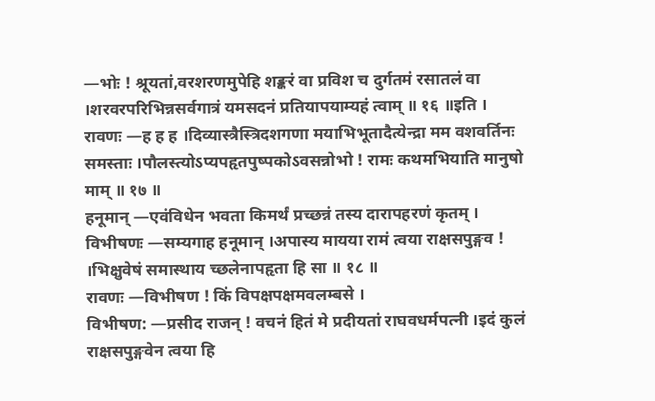—भोः ! श्रूयतां,वरशरणमुपेहि शङ्करं वा प्रविश च दुर्गतमं रसातलं वा ।शरवरपरिभिन्नसर्वगात्रं यमसदनं प्रतियापयाम्यहं त्वाम् ॥ १६ ॥इति ।
रावणः —ह ह ह ।दिव्यास्त्रैस्त्रिदशगणा मयाभिभूतादैत्येन्द्रा मम वशवर्तिनः समस्ताः ।पौलस्त्योऽप्यपहृतपुष्पकोऽवसन्नोभो ! रामः कथमभियाति मानुषो माम् ॥ १७ ॥
हनूमान् —एवंविधेन भवता किमर्थं प्रच्छन्नं तस्य दारापहरणं कृतम् ।
विभीषणः —सम्यगाह हनूमान् ।अपास्य मायया रामं त्वया राक्षसपुङ्गव ! ।भिक्षुवेषं समास्थाय च्छलेनापहृता हि सा ॥ १८ ॥
रावणः —विभीषण ! किं विपक्षपक्षमवलम्बसे ।
विभीषण: —प्रसीद राजन् ! वचनं हितं मे प्रदीयतां राघवधर्मपत्नी ।इदं कुलं राक्षसपुङ्गवेन त्वया हि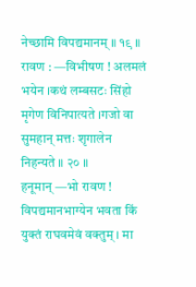नेच्छामि विपद्यमानम् ॥ १९ ॥
रावण : —विभीषण ! अलमलं भयेन ।कथं लम्बसटः सिंहो मृगेण विनिपात्यते ।गजो वा सुमहान् मत्तः शृगालेन निहन्यते ॥ २० ॥
हनूमान् —भो रावण ! विपद्यमानभाग्येन भवता किं युक्तं राघवमेवं वक्तुम् । मा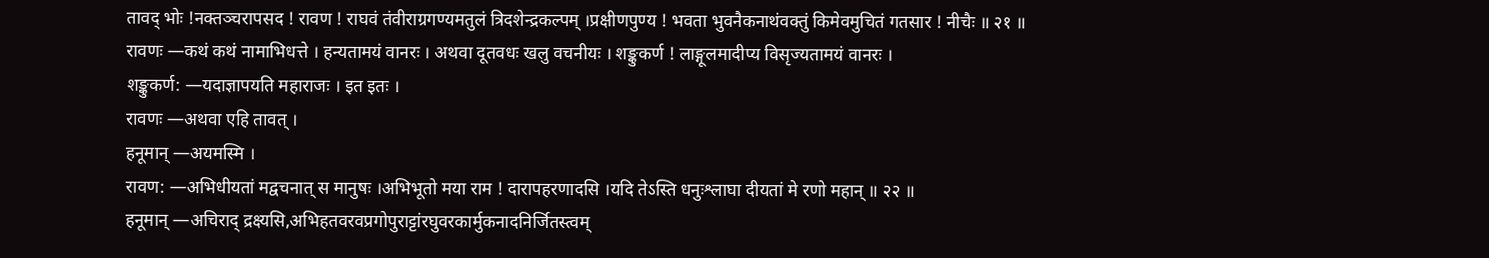तावद् भोः !नक्तञ्चरापसद ! रावण ! राघवं तंवीराग्रगण्यमतुलं त्रिदशेन्द्रकल्पम् ।प्रक्षीणपुण्य ! भवता भुवनैकनाथंवक्तुं किमेवमुचितं गतसार ! नीचैः ॥ २१ ॥
रावणः —कथं कथं नामाभिधत्ते । हन्यतामयं वानरः । अथवा दूतवधः खलु वचनीयः । शङ्कुकर्ण ! लाङ्गूलमादीप्य विसृज्यतामयं वानरः ।
शङ्कुकर्ण: —यदाज्ञापयति महाराजः । इत इतः ।
रावणः —अथवा एहि तावत् ।
हनूमान् —अयमस्मि ।
रावण: —अभिधीयतां मद्वचनात् स मानुषः ।अभिभूतो मया राम ! दारापहरणादसि ।यदि तेऽस्ति धनुःश्लाघा दीयतां मे रणो महान् ॥ २२ ॥
हनूमान् —अचिराद् द्रक्ष्यसि,अभिहतवरवप्रगोपुराट्टांरघुवरकार्मुकनादनिर्जितस्त्वम्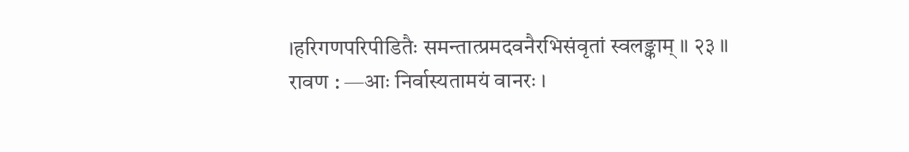।हरिगणपरिपीडितैः समन्तात्प्रमदवनैरभिसंवृतां स्वलङ्काम् ॥ २३ ॥
रावण : —आः निर्वास्यतामयं वानरः ।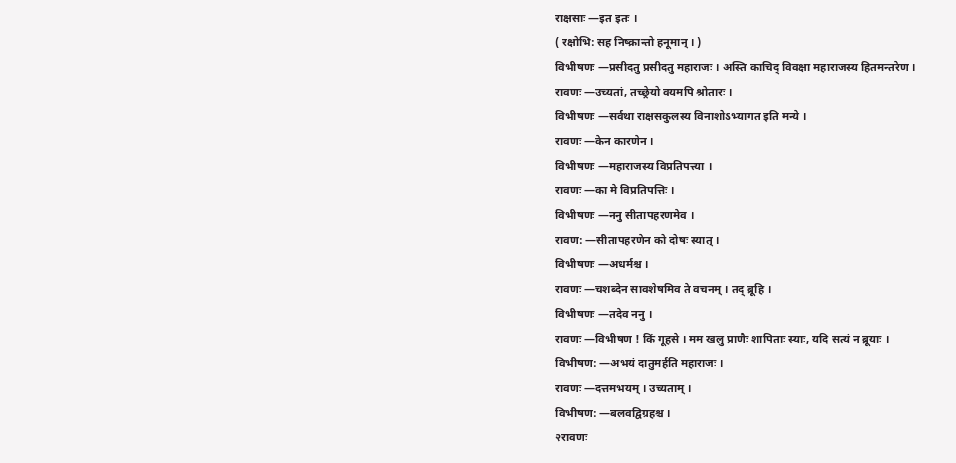राक्षसाः —इत इतः ।
( रक्षोभि: सह निष्क्रान्तो हनूमान् । )
विभीषणः —प्रसीदतु प्रसीदतु महाराजः । अस्ति काचिद् विवक्षा महाराजस्य हितमन्तरेण ।
रावणः —उच्यतां, तच्छ्रेयो वयमपि श्रोतारः ।
विभीषणः —सर्वथा राक्षसकुलस्य विनाशोऽभ्यागत इति मन्ये ।
रावणः —केन कारणेन ।
विभीषणः —महाराजस्य विप्रतिपत्त्या ।
रावणः —का मे विप्रतिपत्तिः ।
विभीषणः —ननु सीतापहरणमेव ।
रावण: —सीतापहरणेन को दोषः स्यात् ।
विभीषणः —अधर्मश्च ।
रावणः —चशब्देन सावशेषमिव ते वचनम् । तद् ब्रूहि ।
विभीषणः —तदेव ननु ।
रावणः —विभीषण ! किं गूहसे । मम खलु प्राणैः शापिताः स्याः, यदि सत्यं न ब्रूयाः ।
विभीषण: —अभयं दातुमर्हति महाराजः ।
रावणः —दत्तमभयम् । उच्यताम् ।
विभीषण: —बलवद्विग्रहश्च ।
२रावणः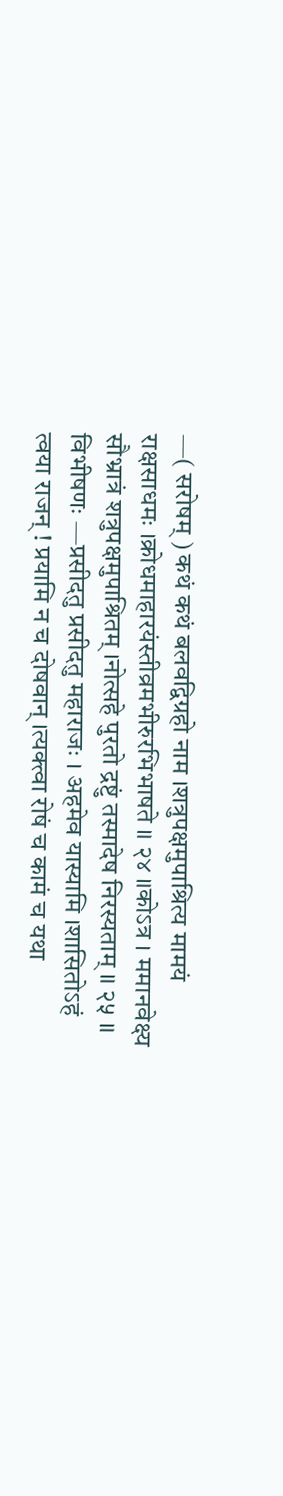—( सरोषम् ) कथं कथं बलवद्विग्रहो नाम ।शत्रुपक्षमुपाश्रित्य मामयं राक्षसाधमः ।क्रोधमाहारयंस्तीव्रमभीरुरभिभाषते ॥ २४ ॥कोऽत्र । ममानवेक्ष्य सौभ्रात्रं शत्रुपक्षमुपाश्रितम् ।नोत्सहे पुरतो द्रष्टुं तस्मादेष निरस्यताम् ॥ २५ ॥
विभीषणः —प्रसीदतु प्रसीदतु महाराजः । अहमेव यास्यामि ।शासितोऽहं त्वया राजन् ! प्रयामि न च दोषवान् ।त्यक्त्वा रोषं च कामं च यथा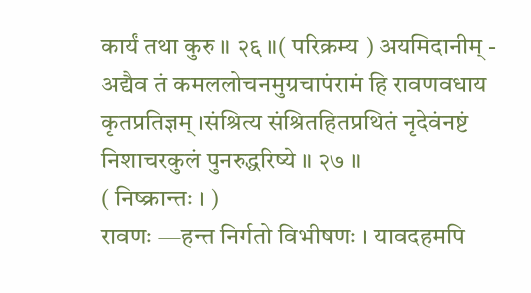कार्यं तथा कुरु ॥ २६ ॥( परिक्रम्य ) अयमिदानीम् - अद्यैव तं कमललोचनमुग्रचापंरामं हि रावणवधाय कृतप्रतिज्ञम् ।संश्रित्य संश्रितहितप्रथितं नृदेवंनष्टं निशाचरकुलं पुनरुद्धरिष्ये ॥ २७ ॥
( निष्क्रान्तः । )
रावणः —हन्त निर्गतो विभीषणः । यावदहमपि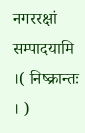नगररक्षां सम्पादयामि ।( निष्क्रान्तः । )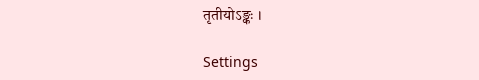तृतीयोऽङ्कः ।

Settings